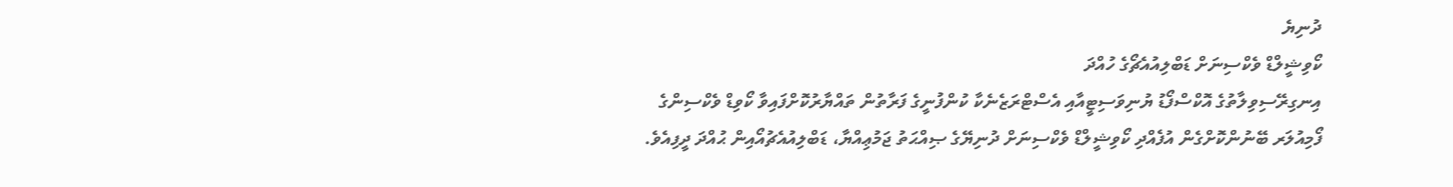ދުނިޔެ
ކޯވިޝީލްޑް ވެކްސިނަށް ޑަބްލިއުއެޗޯގެ ހުއްދަ
އިނގިރޭސިވިލާތުގެ އޮކްސްފޯޑު ޔުނިވަސިޓީއާއި އެސްޓްރަޒެނެކާ ކުންފުނީގެ ފަރާތުން ތައްޔާރުކޮށްފައިވާ ކޯވިޑް ވެކްސިންގެ ފޯމިއުލަރ ބޭނުންކޮށްގެން އުފެއްދި ކޯވިޝީލްޑް ވެކްސިނަށް ދުނިޔޭގެ ޞިއްޙަތު ޖަމުޢިއްޔާ، ޑަބްލިއުއެޗުއޯއިން ޙުއްދަ ދީފިއެވެ.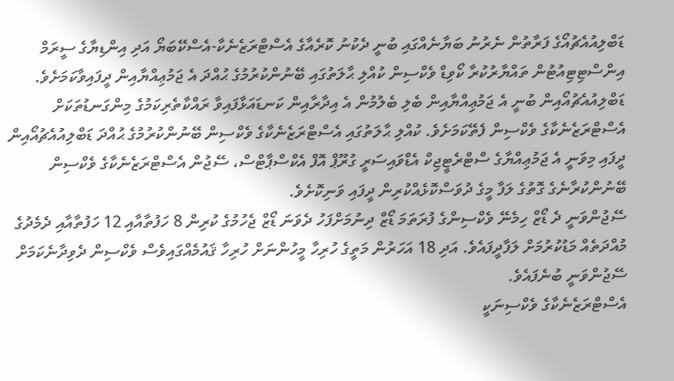ޑަބްލިއުއެޗުއޯގެ ފަރާތުން ނެރުނު ބަޔާނެއްގައި ބުނީ ދެކުނު ކޮރެއާގެ އެސްޓްރަޒެނެކާ-އެސްކޭބަޔޯ އަދި އިންޑިޔާގެ ސީރަމް އިންސްޓިޓިއުޓުން ތައްޔާރުކުރާ ކޯވިޑް ވެކްސިން ކުއްލި ޙާލަތުގައި ބޭނުންކުރުމުގެ ޙުއްދަ އެ ޖަމުޢިއްޔާއިން ދީފައިވާކަމަށެވެ.
ޑަބްލިއުއެޗުއޯއިން ބުނީ އެ ޖަމުޢިއްޔާއިން ބެލި ބެލުމުން އެ އިދާރާއިން ކަނޑައަޅާފައިވާ ރައްކާތެރިކަމުގެ މިންގަނޑުތަކަށް އެސްޓްރަޒެނެކާގެ ވެކްސިން ފެތޭކަމަށެވެ. ކުއްލި ޙާލަތުގައި އެސްޓްރަޒެނެކާގެ ވެކްސިން ބޭނުންކުރުމުގެ ޙުއްދަ ޑަބްލިއުއެޗުއޯއިން ދީފައި މިވަނީ އެ ޖަމުޢިއްޔާގެ ސްޓްރެޓީޖިކް އެޑްވައިސަރީ ގުރޫޕް އޮފް އެކްސްޕާޓްސް، ސޭޖުން އެސްޓްރަޒެނެކާގެ ވެކްސިން ބޭނުންކުރާނެގެ ގޮތުގެ ލަފާ މީގެ ދުވަސްކޮޅެއްކުރިން ދީފައި ވަނިކޮށެވެ.
ސޭޖުންވަނީ ދެ ޑޯޒް ހިމެނޭ ވެކްސިންގެ ފުރަތަމަ ޑޯޒް ދިނުމަށްފަހު ދެވަނަ ޑޯޒް ޖެހުމުގެ ކުރިން 8 ހަފުތާއާއި 12 ހަފުތާއާއި ދެމެދުގެ މުއްދަތެއް މަޑުކުރުމަށް ލަފާދީފައެވެ. އަދި 18 އަހަރުން މަތީގެ ހުރިހާ މީހުންނަށް ހުރިހާ ޤައުމެއްގައިވެސް ވެކްސިން ދެވިދާނެކަމަށް ސޭޖުންވަނީ ބުނެފައެވެ.
އެސްޓްރަޒެނެކާގެ ވެކްސިނަކީ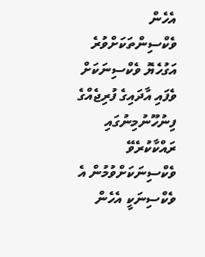އެހެން ވެކްސިންތަކަށްވުރެ އަގުހެޔޮ ވެކްސިނަކަށް ވެފައި އާދައިގެ ފުރިޖެއްގެ ފިނުހޫނުމިނުގައި ރައްކާކުރެވޭ ވެކްސިނަކަށްވުމުން އެ ވެކްސިނަކީ އެހެން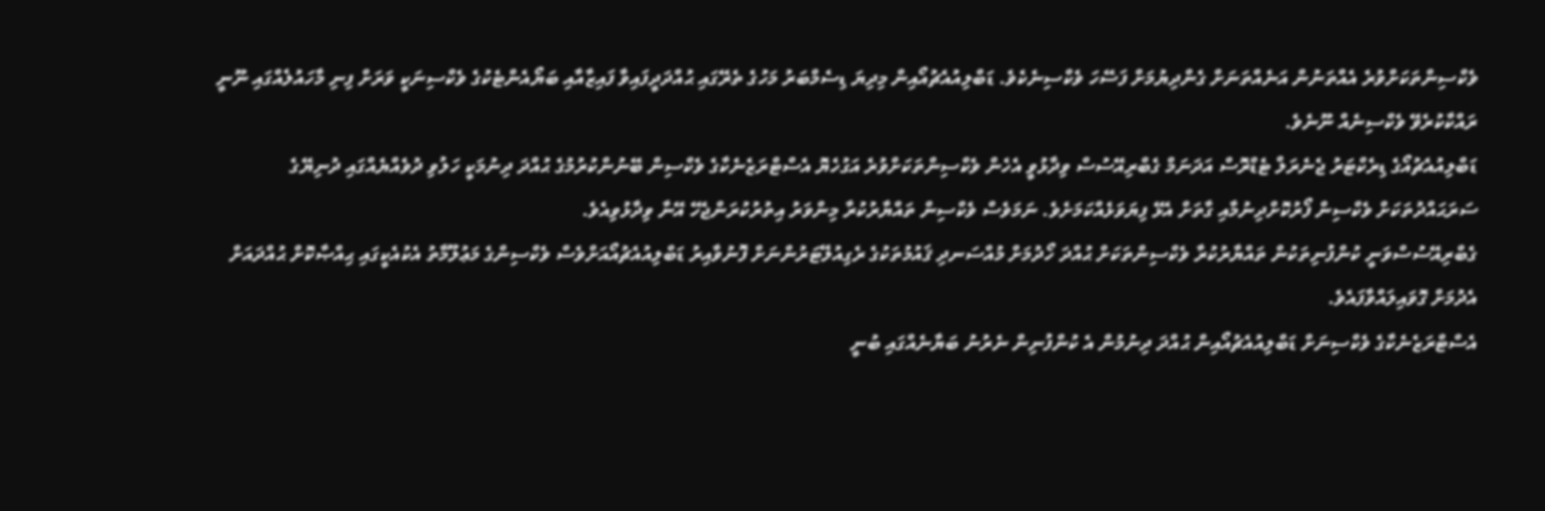ވެކްސިންތަކަށްވުރެ އެއްތަނުން އަނެއްތަނަށް ގެންދިޔުމަށް ފަސޭހަ ވެކްސިނެކެވެ. ޑަބްލިއުއެޗުއޯއިން މިދިޔަ ޑިސެމްބަރު މަހުގެ ތެރޭގައި ޙުއްދަދީފައިވާ ފައިޒާއާއި ބަޔޯއެންޓެކުގެ ވެކްސިނަކީ ވަރަށް ފިނި މާހައުލެއްގައި ނޫނީ ރައްކާކުރެވޭ ވެކްސިނެއް ނޫނެވެ.
ޑަބްލިއުއެޗުއޯގެ ޑިރެކްޓަރު ޖެނެރަލް ޓެޑްރޮސް އަދަނަމް ގެބްރިއޭސުސް ވިދާޅުވީ އެހެން ވެކްސިންތަކަށްވުރެ އަގުހެޔޮ އެސްޓްރަޒެނެކާގެ ވެކްސިން ބޭނުންކުރުމުގެ ޙުއްދަ ދިނުމަކީ ހަލުވި ދުވެއްޔެއްގައި ދުނިޔޭގެ ސަރަޙައްދުތަކަށް ވެކްސިން ފޯރުކޮށްދިނުމާއި ގާތަށް އެޅޭ ފިޔަވަޅެއްކަމަށެވެ. ނަމަވެސް ވެކްސިން ތައްޔާރުކުރާ މިންވަރު އިތުރުކުރަންޖެހޭ އޭނާ ވިދާޅުވިއެވެ.
ގެބްރިއޭސުސްވަނީ ކުންފުނިތަކުން ތައްޔާރުކުރާ ވެކްސިންތަކަށް ޙުއްދަ ހޯދުމަށް މުއްސަނދި ޤައުމުތަކުގެ ރެގިއުލޭޓަރުންނަށް ފޮނުވާއިރު ޑަބްލިއުއެޗުއޯއަށްވެސް ވެކްސިންގެ މަޢުލޫމާތު އެކުއެކީގައި ޙިއްޞާކޮށް ޙުއްދައަށް އެދުމަށް ގޮވައިލައްވާފައެވެ.
އެސްޓްރަޒެނެކާގެ ވެކްސިނަށް ޑަބްލިއުއެޗުއޯއިން ޙުއްދަ ދިނުމުން އެ ކުންފުނިން ނެރުނު ބަޔާނެއްގައި ބުނީ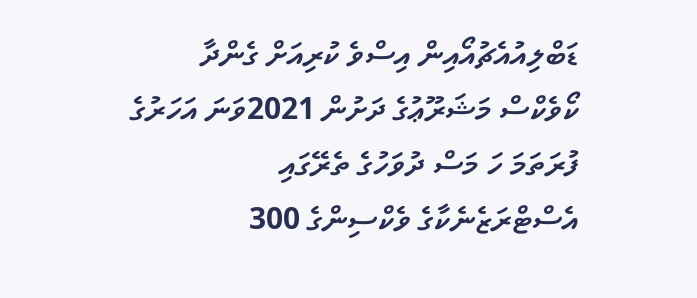ޑަބްލިއުއެޗުއޯއިން އިސްވެ ކުރިއަށް ގެންދާ ކޯވެކްސް މަޝަރޫޢުގެ ދަށުން 2021ވަނަ އަހަރުގެ ފުރަތަމަ ހަ މަސް ދުވަހުގެ ތެރޭގައި އެސްޓްރަޒެނެކާގެ ވެކްސިންގެ 300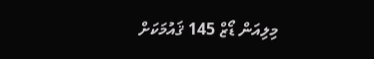މިލިއަން ޑޯޒް 145 ޤައުމަކަށް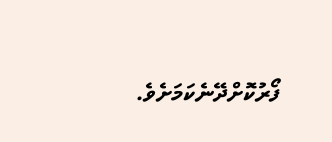ފޯރުކޮށްދޭނެކަމަށެވެ.